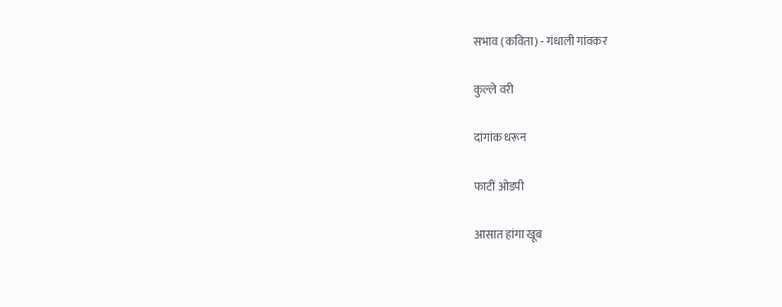सभाव (कविता) - गंधाली गांवकर

कुल्ले वरी

दांगांक धरून

फाटीं ओडपी

आसात हांगा खूब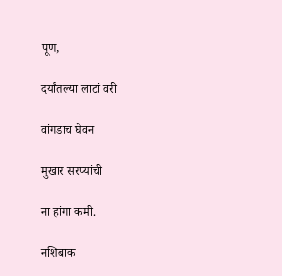पूण,

दर्यांतल्या लाटां वरी

वांगडाच घेवन

मुखार सरप्यांची

ना हांगा कमी.

नशिबाक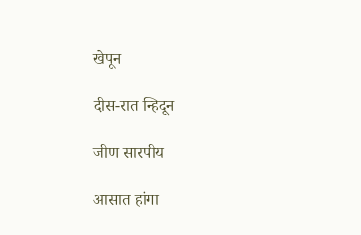खेपून

दीस-रात न्हिदून

जीण सारपीय

आसात हांगा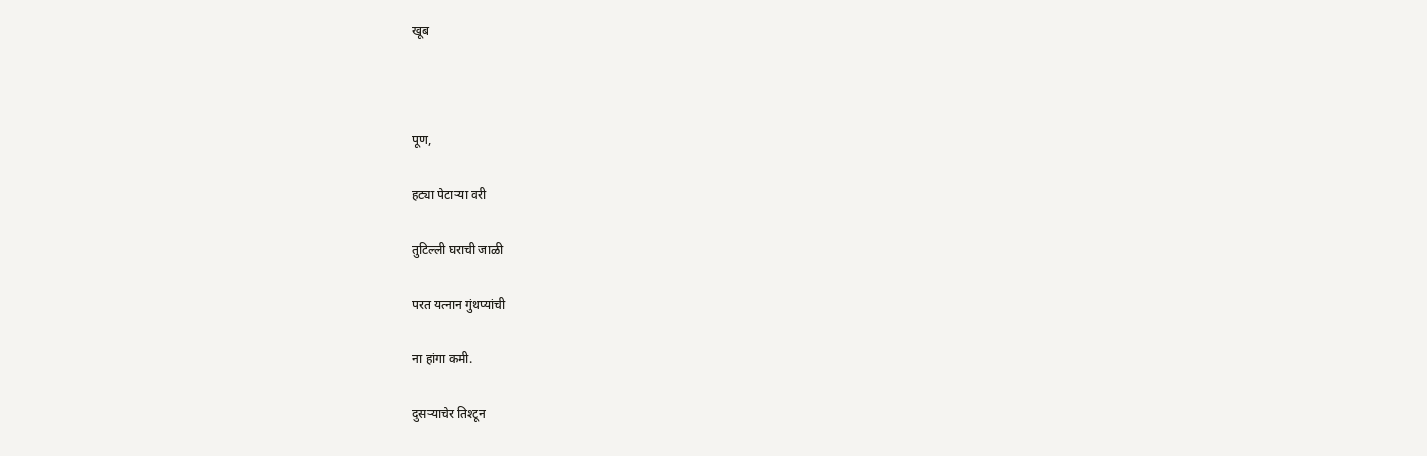खूब



पूण,

हट्या पेटाऱ्या वरी

तुटिल्ली घराची जाळी

परत यत्नान गुंथप्यांची

ना हांगा कमी.

दुसऱ्याचेर तिश्टून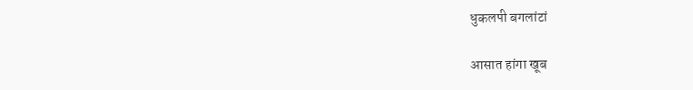धुकलपी बगलांटां

आसात हांगा खूब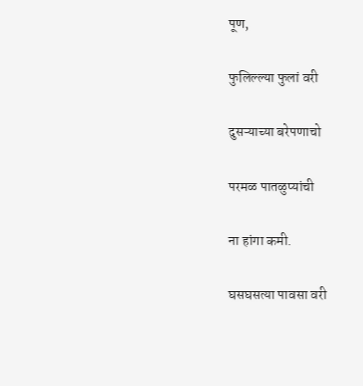पूण,

फुलिल्ल्या फुलां वरी

दुसऱ्याच्या बरेपणाचो

परमळ पातळुप्यांची

ना हांगा कमी.

घसघसत्या पावसा वरी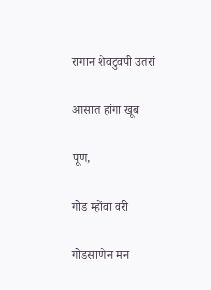रागान शेवटुवपी उतरां

आसात हांगा खूब

पूण,

गोड म्होंवा वरी

गोडसाणेन मन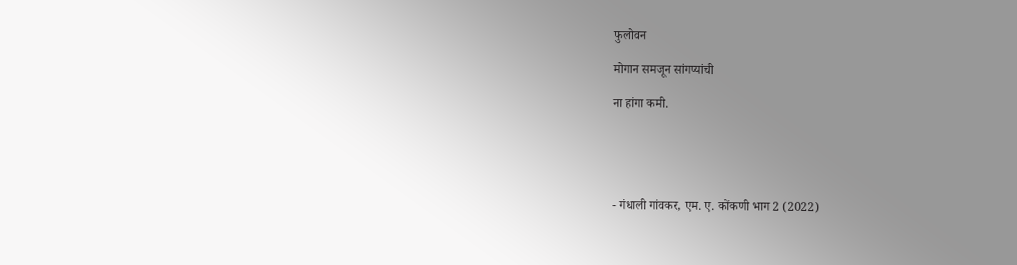फुलोवन

मोगान समजून सांगप्यांची

ना हांगा कमी.





- गंधाली गांवकर, एम. ए. कोंकणी भाग 2 (2022)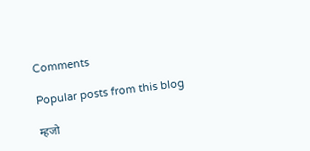Comments

Popular posts from this blog

म्हजो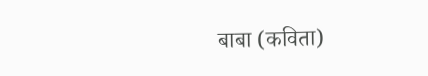बाबा (कविता)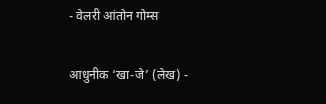- वेलरी आंतोन गोम्स

आधुनीक ‘खा-जे’ (लेख) -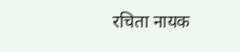रचिता नायक